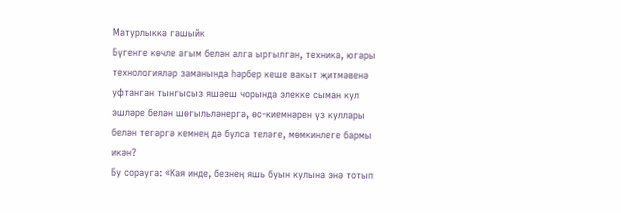Матурлыкка гашыйк
Бүгенге көчле агым белән алга ыргылган, техника, югары технологияләр заманында һәрбер кеше вакыт җитмәвенә уфтанган тынгысыз яшәеш чорында элекке сыман кул эшләре белән шөгыльләнергә, өс-киемнәрен үз куллары белән тегәргә кемнең дә булса теләге, мөмкинлеге бармы икән?
Бу сорауга: «Кая инде, безнең яшь буын кулына энә тотып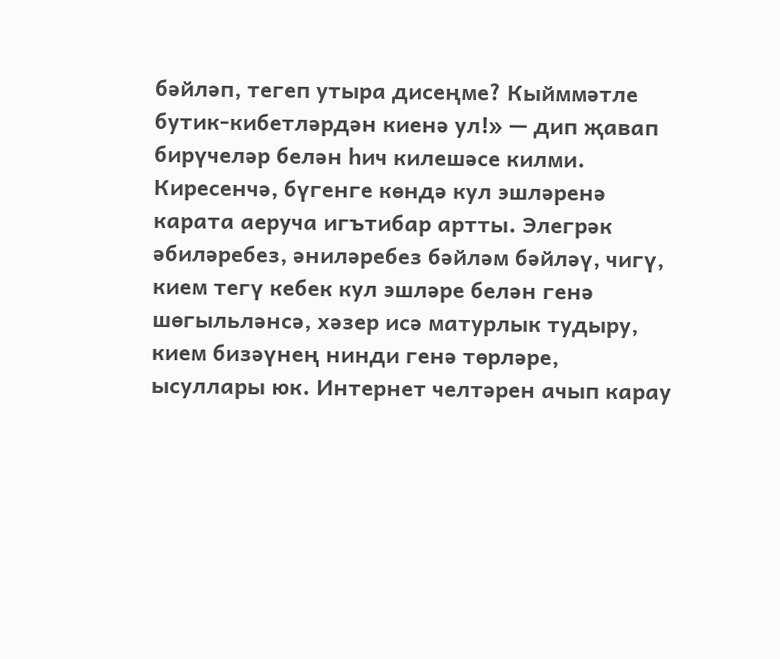бәйләп, тегеп утыра дисеңме? Кыйммәтле бутик-кибетләрдән киенә ул!» — дип җавап бирүчеләр белән һич килешәсе килми. Киресенчә, бүгенге көндә кул эшләренә карата аеруча игътибар артты. Элегрәк әбиләребез, әниләребез бәйләм бәйләү, чигү, кием тегү кебек кул эшләре белән генә шөгыльләнсә, хәзер исә матурлык тудыру, кием бизәүнең нинди генә төрләре, ысуллары юк. Интернет челтәрен ачып карау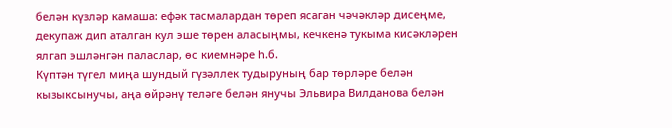белән күзләр камаша: ефәк тасмалардан төреп ясаган чәчәкләр дисеңме, декупаж дип аталган кул эше төрен аласыңмы, кечкенә тукыма кисәкләрен ялгап эшләнгән паласлар, өс киемнәре һ.б.
Күптән түгел миңа шундый гүзәллек тудыруның бар төрләре белән кызыксынучы, аңа өйрәнү теләге белән янучы Эльвира Вилданова белән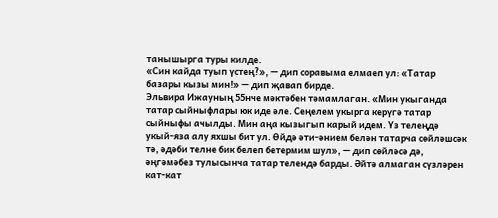танышырга туры килде.
«Син кайда туып үстең?», — дип соравыма елмаеп ул: «Татар базары кызы мин!» — дип җавап бирде.
Эльвира Ижауның 55нче мәктәбен тәмамлаган. «Мин укыганда татар сыйныфлары юк иде әле. Сеңелем укырга керүгә татар сыйныфы ачылды. Мин аңа кызыгып карый идем. Үз телеңдә укый-яза алу яхшы бит ул. Өйдә әти-әнием белән татарча сөйләшсәк тә, әдәби телне бик белеп бетермим шул», — дип сөйләсә дә, әңгәмәбез тулысынча татар телендә барды. Әйтә алмаган сүзләрен кат-кат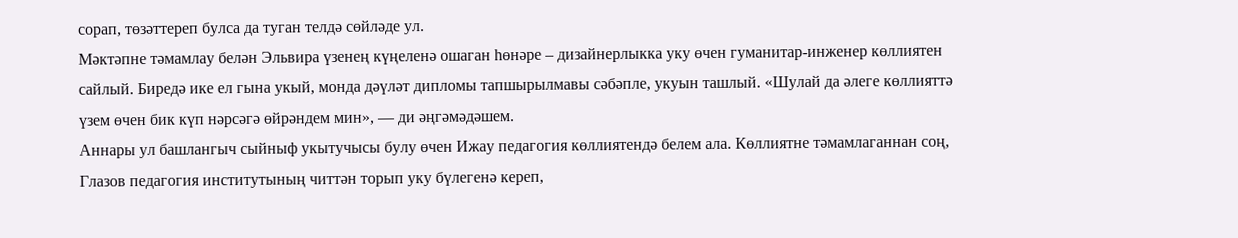сорап, төзәттереп булса да туган телдә сөйләде ул.
Мәктәпне тәмамлау белән Эльвира үзенең күңеленә ошаган һөнәре – дизайнерлыкка уку өчен гуманитар-инженер көллиятен сайлый. Биредә ике ел гына укый, монда дәүләт дипломы тапшырылмавы сәбәпле, укуын ташлый. «Шулай да әлеге көллияттә үзем өчен бик күп нәрсәгә өйрәндем мин», — ди әңгәмәдәшем.
Аннары ул башлангыч сыйныф укытучысы булу өчен Ижау педагогия көллиятендә белем ала. Көллиятне тәмамлаганнан соң, Глазов педагогия институтының читтән торып уку бүлегенә кереп,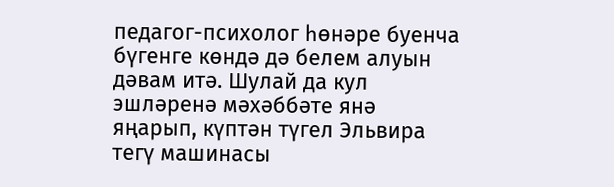педагог-психолог һөнәре буенча бүгенге көндә дә белем алуын дәвам итә. Шулай да кул эшләренә мәхәббәте янә яңарып, күптән түгел Эльвира тегү машинасы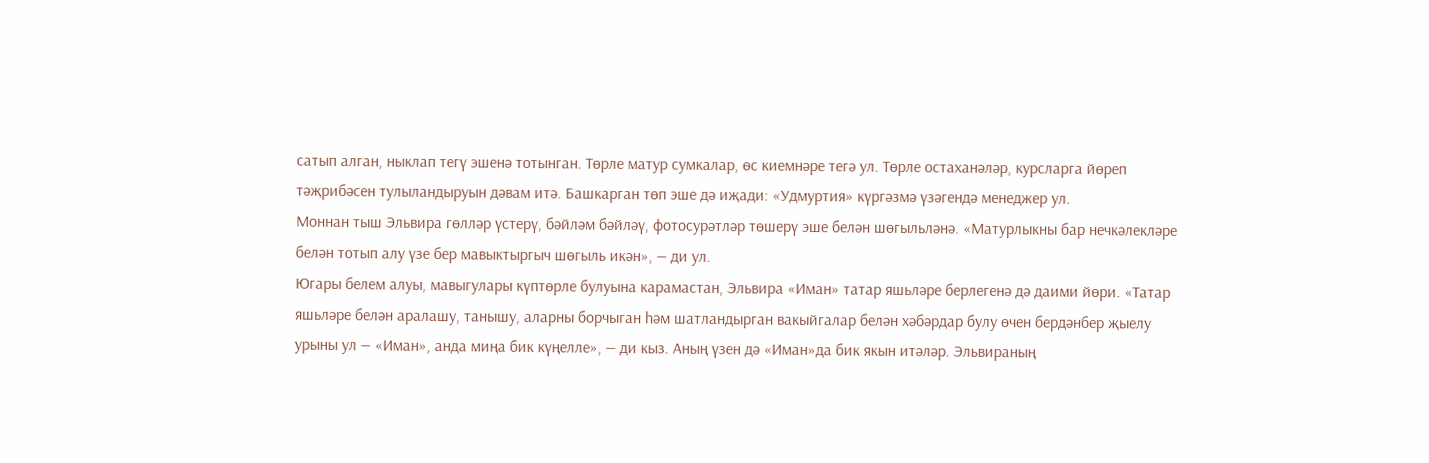сатып алган, ныклап тегү эшенә тотынган. Төрле матур сумкалар, өс киемнәре тегә ул. Төрле остаханәләр, курсларга йөреп тәҗрибәсен тулыландыруын дәвам итә. Башкарган төп эше дә иҗади: «Удмуртия» күргәзмә үзәгендә менеджер ул.
Моннан тыш Эльвира гөлләр үстерү, бәйләм бәйләү, фотосурәтләр төшерү эше белән шөгыльләнә. «Матурлыкны бар нечкәлекләре белән тотып алу үзе бер мавыктыргыч шөгыль икән», — ди ул.
Югары белем алуы, мавыгулары күптөрле булуына карамастан, Эльвира «Иман» татар яшьләре берлегенә дә даими йөри. «Татар яшьләре белән аралашу, танышу, аларны борчыган һәм шатландырган вакыйгалар белән хәбәрдар булу өчен бердәнбер җыелу урыны ул — «Иман», анда миңа бик күңелле», — ди кыз. Аның үзен дә «Иман»да бик якын итәләр. Эльвираның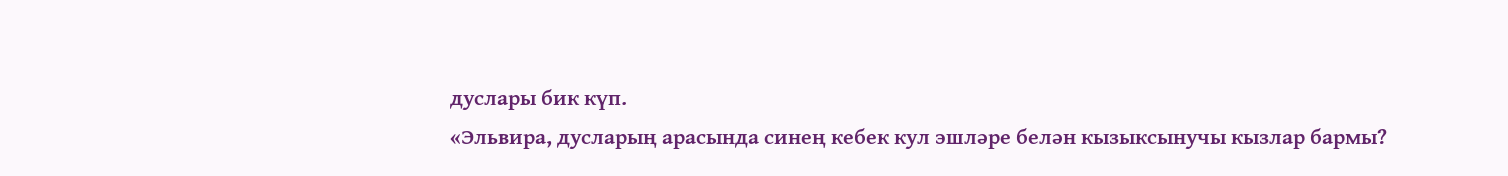дуслары бик күп.
«Эльвира, дусларың арасында синең кебек кул эшләре белән кызыксынучы кызлар бармы?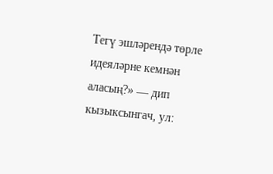Тегү эшләрендә төрле идеяләрне кемнән аласың?» — дип кызыксынгач, ул: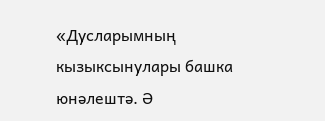«Дусларымның кызыксынулары башка юнәлештә. Ә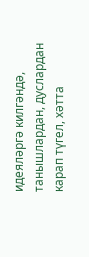идеяләргә килгәндә, танышлардан, дуслардан карап түгел, хәтта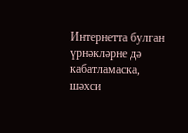Интернетта булган үрнәкләрне дә кабатламаска, шәхси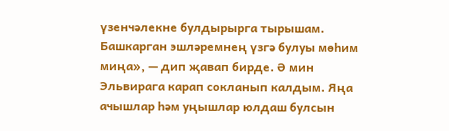үзенчәлекне булдырырга тырышам. Башкарган эшләремнең үзгә булуы мөһим миңа», — дип җавап бирде. Ә мин Эльвирага карап сокланып калдым. Яңа ачышлар һәм уңышлар юлдаш булсын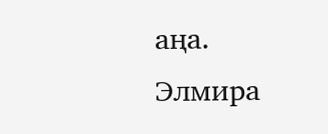аңа.
Элмира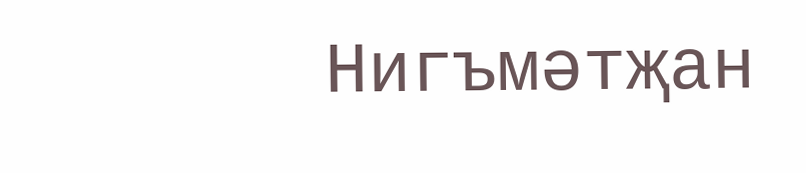Нигъмәтҗан